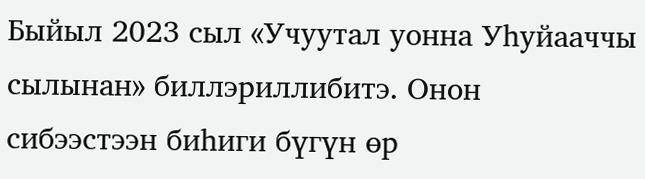Быйыл 2023 сыл «Учуутал уонна Уһуйааччы сылынан» биллэриллибитэ. Онон сибээстээн биһиги бүгүн өр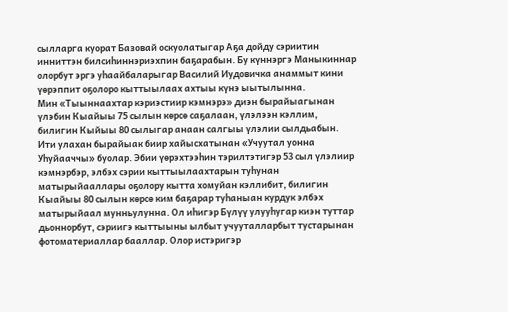сылларга куорат Базовай оскуолатыгар Аҕа дойду сэриитин инниттэн билсиһиннэриэхпин баҕарабын. Бу күннэргэ Маныкиннар олорбут эргэ уһаайбаларыгар Василий Иудовичка анаммыт кини үөрэппит оҕолоро кыттыылаах ахтыы күнэ ыытылынна.
Мин «Тыыннаахтар кэриэстиир кэмнэрэ» диэн бырайыагынан үлэбин Кыайыы 75 сылын көрсө саҕалаан, үлэлээн кэллим, билигин Кыйыы 80 сылыгар анаан салгыы үлэлии сылдьабын. Ити улахан бырайыак биир хайысхатынан «Учуутал уонна Уһуйааччы» буолар. Эбии үөрэхтээһин тэрилтэтигэр 53 сыл үлэлиир кэмнэрбэр, элбэх сэрии кыттыылаахтарын туһунан матырыйааллары оҕолору кытта хомуйан кэллибит, билигин Кыайыы 80 сылын көрсө ким баҕарар туһаныан курдук элбэх матырыйаал мунньулунна. Ол иһигэр Бүлүү улууһугар киэн туттар дьоннорбут, сэриигэ кыттыыны ылбыт учууталларбыт тустарынан фотоматериаллар бааллар. Олор истэригэр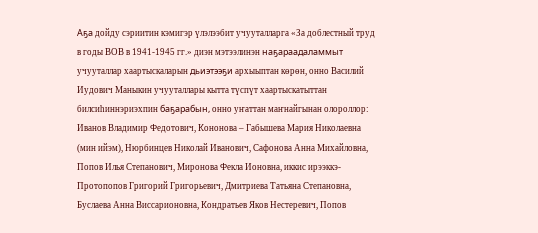Аҕа дойду сэриитин кэмигэр үлэлээбит учууталларга «За доблестный труд в годы ВОВ в 1941-1945 гг.» диэн мэтээлинэн наҕараадаламмыт учууталлар хаартыскаларын дьиэтээҕи архыыптан көрөн, онно Василий Иудович Маныкин учууталлары кытта түспүт хаартыскатыттан билсиһиннэриэхпин баҕарабын, онно уҥаттан маҥнайгынан олороллор: Иванов Владимир Федотович, Кононова – Габышева Мария Николаевна (мин ийэм), Нюрбинцев Николай Иванович, Сафонова Анна Михайловна, Попов Илья Степанович, Миронова Фекла Ионовна, иккис ирээккэ-Протопопов Григорий Григорьевич, Дмитриева Татьяна Степановна, Буслаева Анна Виссарионовна, Кондратьев Яков Нестеревич, Попов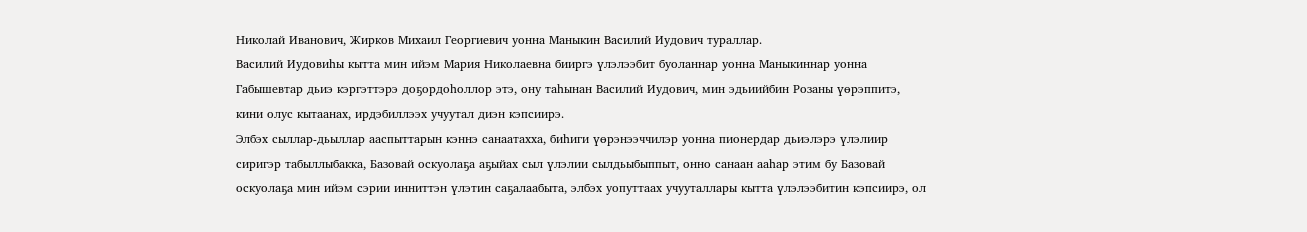Николай Иванович, Жирков Михаил Георгиевич уонна Маныкин Василий Иудович тураллар.
Василий Иудовиһы кытта мин ийэм Мария Николаевна бииргэ үлэлээбит буоланнар уонна Маныкиннар уонна Габышевтар дьиэ кэргэттэрэ доҕордоһоллор этэ, ону таһынан Василий Иудович, мин эдьиийбин Розаны үөрэппитэ, кини олус кытаанах, ирдэбиллээх учуутал диэн кэпсиирэ.
Элбэх сыллар-дьыллар ааспыттарын кэннэ санаатахха, биһиги үөрэнээччилэр уонна пионердар дьиэлэрэ үлэлиир сиригэр табыллыбакка, Базовай оскуолаҕа аҕыйах сыл үлэлии сылдьыбыппыт, онно санаан ааһар этим бу Базовай оскуолаҕа мин ийэм сэрии инниттэн үлэтин саҕалаабыта, элбэх уопуттаах учууталлары кытта үлэлээбитин кэпсиирэ, ол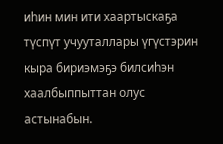иһин мин ити хаартыскаҕа түспүт учууталлары үгүстэрин кыра бириэмэҕэ билсиһэн хаалбыппыттан олус астынабын.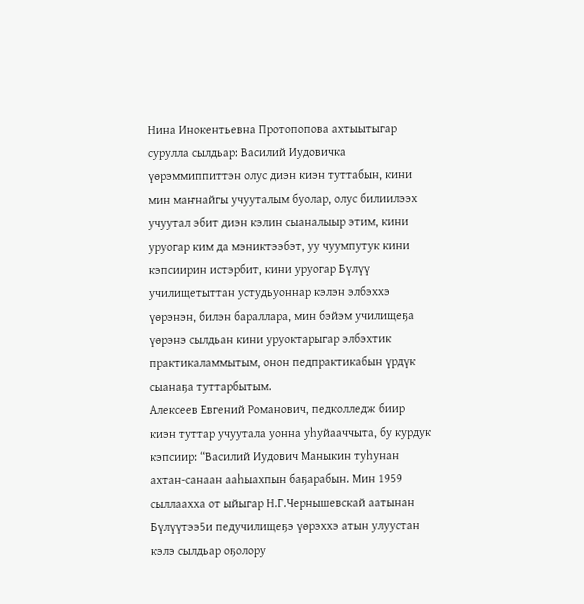Нина Инокентьевна Протопопова ахтыытыгар сурулла сылдьар: Василий Иудовичка үөрэммиппиттэн олус диэн киэн туттабын, кини мин маҥнайгы учууталым буолар, олус билиилээх учуутал эбит диэн кэлин сыаналыыр этим, кини уруогар ким да мэниктээбэт, уу чуумпутук кини кэпсиирин истэрбит, кини уруогар Бүлүү училищетыттан устудьуоннар кэлэн элбэххэ үөрэнэн, билэн бараллара, мин бэйэм училищеҕа үөрэнэ сылдьан кини уруоктарыгар элбэхтик практикаламмытым, онон педпрактикабын үрдүк сыанаҕа туттарбытым.
Алексеев Евгений Романович, педколледж биир киэн туттар учуутала уонна уһуйааччыта, бу курдук кэпсиир: “Василий Иудович Маныкин туһунан ахтан-санаан ааһыахпын баҕарабын. Мин 1959 сыллаахха от ыйыгар Н.Г.Чернышевскай аатынан Бүлүүтээ5и педучилищеҕэ үөрэххэ атын улуустан кэлэ сылдьар оҕолору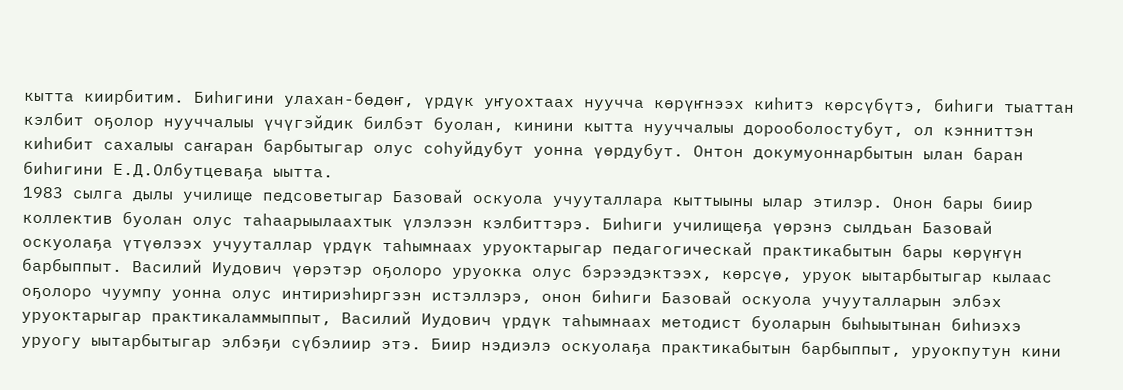кытта киирбитим. Биһигини улахан-бөдөҥ, үрдүк уҥуохтаах нуучча көрүҥнээх киһитэ көрсүбүтэ, биһиги тыаттан кэлбит оҕолор нууччалыы үчүгэйдик билбэт буолан, кинини кытта нууччалыы дорооболостубут, ол кэнниттэн киһибит сахалыы саҥаран барбытыгар олус соһуйдубут уонна үөрдубут. Онтон докумуоннарбытын ылан баран биһигини Е.Д.Олбутцеваҕа ыытта.
1983 сылга дылы училище педсоветыгар Базовай оскуола учууталлара кыттыыны ылар этилэр. Онон бары биир коллектив буолан олус таһаарыылаахтык үлэлээн кэлбиттэрэ. Биһиги училищеҕа үөрэнэ сылдьан Базовай оскуолаҕа үтүөлээх учууталлар үрдүк таһымнаах уруоктарыгар педагогическай практикабытын бары көрүҥүн барбыппыт. Василий Иудович үөрэтэр оҕолоро уруокка олус бэрээдэктээх, көрсүө, уруок ыытарбытыгар кылаас оҕолоро чуумпу уонна олус интириэһиргээн истэллэрэ, онон биһиги Базовай оскуола учууталларын элбэх уруоктарыгар практикаламмыппыт, Василий Иудович үрдүк таһымнаах методист буоларын быһыытынан биһиэхэ уруогу ыытарбытыгар элбэҕи сүбэлиир этэ. Биир нэдиэлэ оскуолаҕа практикабытын барбыппыт, уруокпутун кини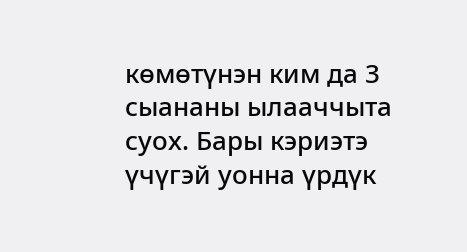көмөтүнэн ким да 3 сыананы ылааччыта суох. Бары кэриэтэ үчүгэй уонна үрдүк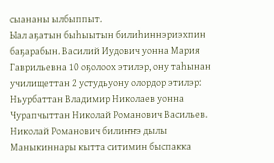сыананы ылбыппыт.
Ыал аҕатын быһыытын билиһиннэриэхпин баҕарабын. Василий Иудович уонна Мария Гаврильевна 10 оҕолоох этилэр, ону таһынан училищеттан 2 устудьуону олордор этилэр: Ньурбаттан Владимир Николаев уонна Чурапчыттан Николай Романович Васильев. Николай Романович билиҥҥэ дылы Маныкиннары кытта ситимин быспакка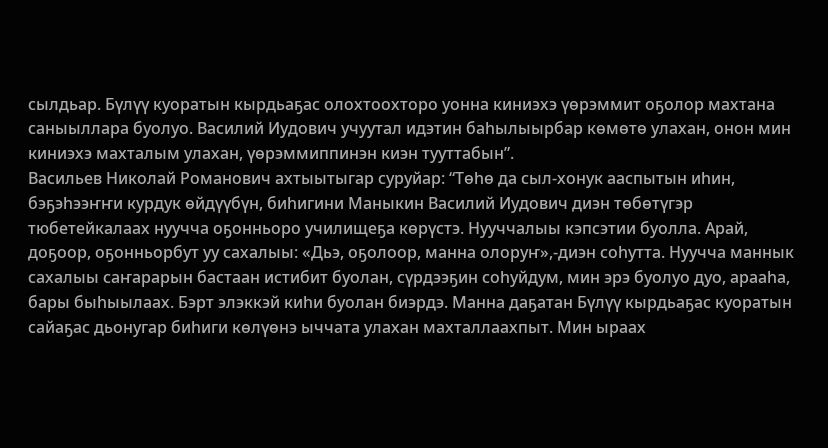сылдьар. Бүлүү куоратын кырдьаҕас олохтоохторо уонна киниэхэ үөрэммит оҕолор махтана саныыллара буолуо. Василий Иудович учуутал идэтин баһылыырбар көмөтө улахан, онон мин киниэхэ махталым улахан, үөрэммиппинэн киэн тууттабын”.
Васильев Николай Романович ахтыытыгар суруйар: “Төһө да сыл-хонук ааспытын иһин, бэҕэһээҥҥи курдук өйдүүбүн, биһигини Маныкин Василий Иудович диэн төбөтүгэр тюбетейкалаах нуучча оҕонньоро училищеҕа көрүстэ. Нууччалыы кэпсэтии буолла. Арай, доҕоор, оҕонньорбут уу сахалыы: «Дьэ, оҕолоор, манна олоруҥ»,-диэн соһутта. Нуучча маннык сахалыы саҥарарын бастаан истибит буолан, сүрдээҕин соһуйдум, мин эрэ буолуо дуо, арааһа, бары быһыылаах. Бэрт элэккэй киһи буолан биэрдэ. Манна даҕатан Бүлүү кырдьаҕас куоратын сайаҕас дьонугар биһиги көлүөнэ ыччата улахан махталлаахпыт. Мин ыраах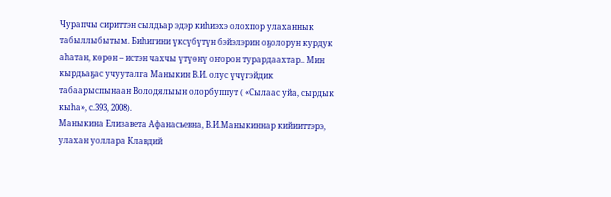Чурапчы сириттэн сылдьар эдэр киһиэхэ олохпор улаханнык табыллыбытым. Биһигини үксүбүтүн бэйэлэрин оҕолорун курдук аһатан, көрөн – истэн чахчы үтүөнү оҥорон турардаахтар.. Мин кырдьаҕас учууталга Маныкин В.И. олус үчүгэйдик табаарыспынаан Володялыын олорбуппут ( «Сылаас уйа, сырдык кыһа», с.393, 2008).
Маныкина Елизавета Афанасьевна, В.И.Маныкиннар кийииттэрэ, улахан уоллара Клавдий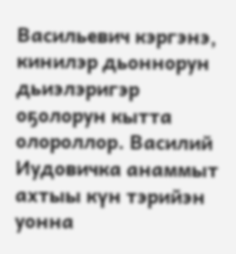Васильевич кэргэнэ, кинилэр дьоннорун дьиэлэригэр оҕолорун кытта олороллор. Василий Иудовичка анаммыт ахтыы күн тэрийэн уонна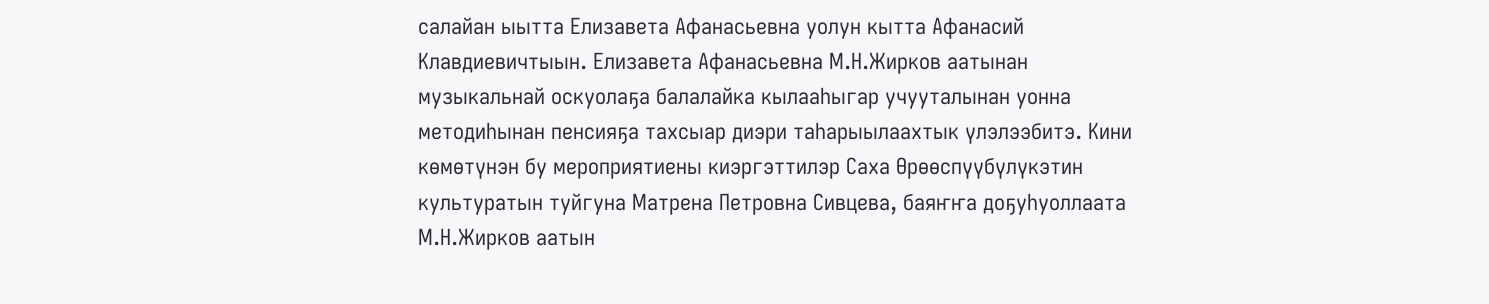салайан ыытта Елизавета Афанасьевна уолун кытта Афанасий Клавдиевичтыын. Елизавета Афанасьевна М.Н.Жирков аатынан музыкальнай оскуолаҕа балалайка кылааһыгар учууталынан уонна методиһынан пенсияҕа тахсыар диэри таһарыылаахтык үлэлээбитэ. Кини көмөтүнэн бу мероприятиены киэргэттилэр Саха Өрөөспүүбүлүкэтин культуратын туйгуна Матрена Петровна Сивцева, баяҥҥа доҕуһуоллаата М.Н.Жирков аатын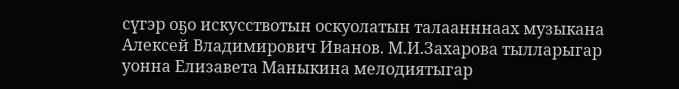сүгэр оҕо искусствотын оскуолатын талаанннаах музыкана Алексей Владимирович Иванов. М.И.Захарова тылларыгар уонна Елизавета Маныкина мелодиятыгар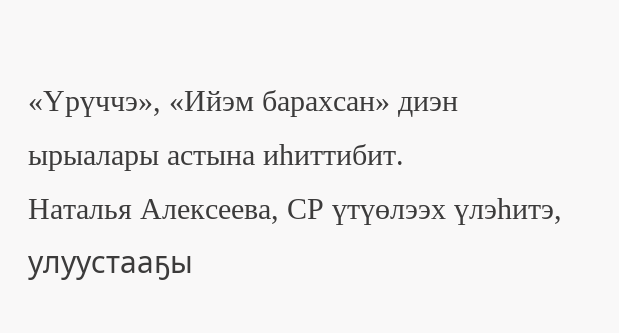«Үрүччэ», «Ийэм барахсан» диэн ырыалары астына иһиттибит.
Наталья Алексеева, СР үтүөлээх үлэһитэ, улуустааҕы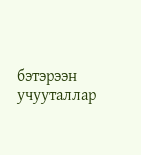бэтэрээн учууталлар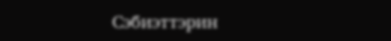Сэбиэттэрин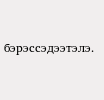бэрэссэдээтэлэ.